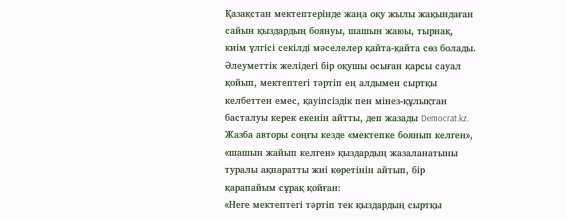Қазақстан мектептерінде жаңа оқу жылы жақындаған сайын қыздардың боянуы, шашын жаюы, тырнақ, киім үлгісі секілді мәселелер қайта-қайта сөз болады. Әлеуметтік желідегі бір оқушы осыған қарсы сауал қойып, мектептегі тәртіп ең алдымен сыртқы келбеттен емес, қауіпсіздік пен мінез-құлықтан басталуы керек екенін айтты, деп жазады Democrat.kz.
Жазба авторы соңғы кезде «мектепке боянып келген», «шашын жайып келген» қыздардың жазаланатыны туралы ақпаратты жиі көретінін айтып, бір қарапайым сұрақ қойған:
«Неге мектептегі тәртіп тек қыздардың сыртқы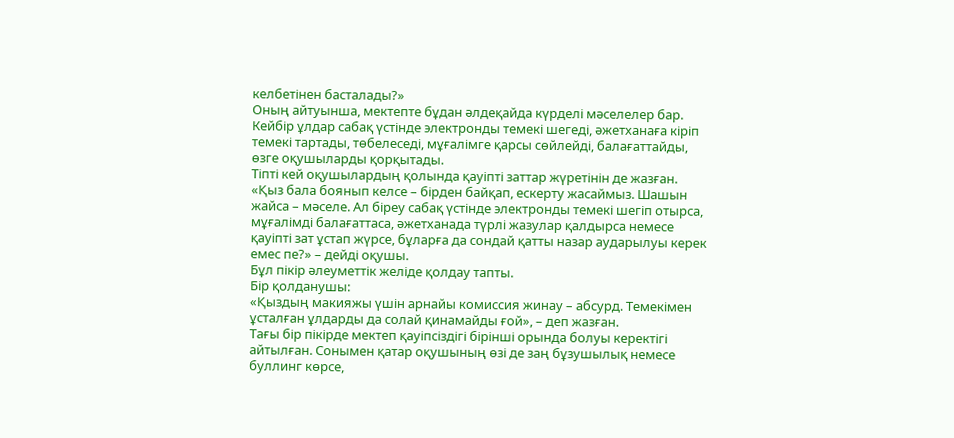келбетінен басталады?»
Оның айтуынша, мектепте бұдан әлдеқайда күрделі мәселелер бар. Кейбір ұлдар сабақ үстінде электронды темекі шегеді, әжетханаға кіріп темекі тартады, төбелеседі, мұғалімге қарсы сөйлейді, балағаттайды, өзге оқушыларды қорқытады.
Тіпті кей оқушылардың қолында қауіпті заттар жүретінін де жазған.
«Қыз бала боянып келсе – бірден байқап, ескерту жасаймыз. Шашын жайса – мәселе. Ал біреу сабақ үстінде электронды темекі шегіп отырса, мұғалімді балағаттаса, әжетханада түрлі жазулар қалдырса немесе қауіпті зат ұстап жүрсе, бұларға да сондай қатты назар аударылуы керек емес пе?» – дейді оқушы.
Бұл пікір әлеуметтік желіде қолдау тапты.
Бір қолданушы:
«Қыздың макияжы үшін арнайы комиссия жинау – абсурд. Темекімен ұсталған ұлдарды да солай қинамайды ғой», – деп жазған.
Тағы бір пікірде мектеп қауіпсіздігі бірінші орында болуы керектігі айтылған. Сонымен қатар оқушының өзі де заң бұзушылық немесе буллинг көрсе,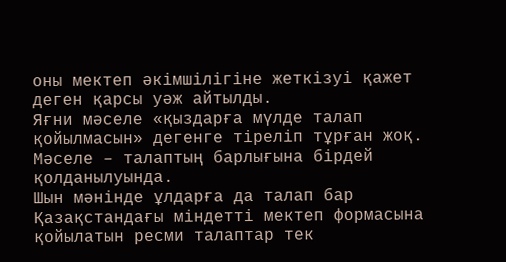оны мектеп әкімшілігіне жеткізуі қажет деген қарсы уәж айтылды.
Яғни мәселе «қыздарға мүлде талап қойылмасын» дегенге тіреліп тұрған жоқ.
Мәселе – талаптың барлығына бірдей қолданылуында.
Шын мәнінде ұлдарға да талап бар
Қазақстандағы міндетті мектеп формасына қойылатын ресми талаптар тек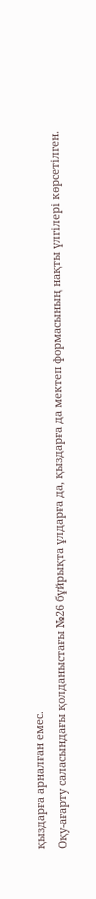қыздарға арналған емес.
Оқу-ағарту саласындағы қолданыстағы №26 бұйрықта ұлдарға да, қыздарға да мектеп формасының нақты үлгілері көрсетілген.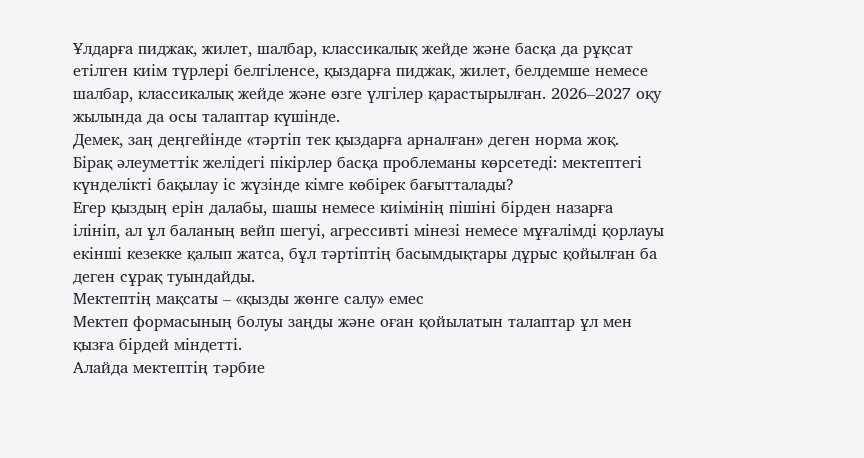Ұлдарға пиджак, жилет, шалбар, классикалық жейде және басқа да рұқсат етілген киім түрлері белгіленсе, қыздарға пиджак, жилет, белдемше немесе шалбар, классикалық жейде және өзге үлгілер қарастырылған. 2026–2027 оқу жылында да осы талаптар күшінде.
Демек, заң деңгейінде «тәртіп тек қыздарға арналған» деген норма жоқ.
Бірақ әлеуметтік желідегі пікірлер басқа проблеманы көрсетеді: мектептегі күнделікті бақылау іс жүзінде кімге көбірек бағытталады?
Егер қыздың ерін далабы, шашы немесе киімінің пішіні бірден назарға ілініп, ал ұл баланың вейп шегуі, агрессивті мінезі немесе мұғалімді қорлауы екінші кезекке қалып жатса, бұл тәртіптің басымдықтары дұрыс қойылған ба деген сұрақ туындайды.
Мектептің мақсаты – «қызды жөнге салу» емес
Мектеп формасының болуы заңды және оған қойылатын талаптар ұл мен қызға бірдей міндетті.
Алайда мектептің тәрбие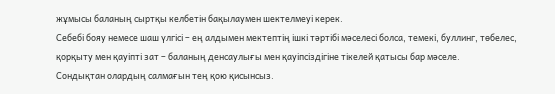жұмысы баланың сыртқы келбетін бақылаумен шектелмеуі керек.
Себебі бояу немесе шаш үлгісі – ең алдымен мектептің ішкі тәртібі мәселесі болса, темекі, буллинг, төбелес, қорқыту мен қауіпті зат – баланың денсаулығы мен қауіпсіздігіне тікелей қатысы бар мәселе.
Сондықтан олардың салмағын тең қою қисынсыз.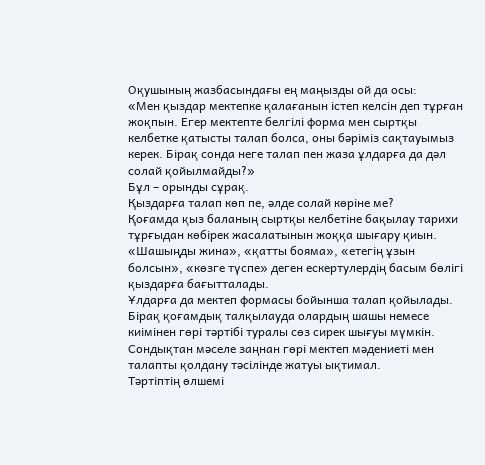Оқушының жазбасындағы ең маңызды ой да осы:
«Мен қыздар мектепке қалағанын істеп келсін деп тұрған жоқпын. Егер мектепте белгілі форма мен сыртқы келбетке қатысты талап болса, оны бәріміз сақтауымыз керек. Бірақ сонда неге талап пен жаза ұлдарға да дәл солай қойылмайды?»
Бұл – орынды сұрақ.
Қыздарға талап көп пе, әлде солай көріне ме?
Қоғамда қыз баланың сыртқы келбетіне бақылау тарихи тұрғыдан көбірек жасалатынын жоққа шығару қиын.
«Шашыңды жина», «қатты бояма», «етегің ұзын болсын», «көзге түспе» деген ескертулердің басым бөлігі қыздарға бағытталады.
Ұлдарға да мектеп формасы бойынша талап қойылады. Бірақ қоғамдық талқылауда олардың шашы немесе киімінен гөрі тәртібі туралы сөз сирек шығуы мүмкін.
Сондықтан мәселе заңнан гөрі мектеп мәдениеті мен талапты қолдану тәсілінде жатуы ықтимал.
Тәртіптің өлшемі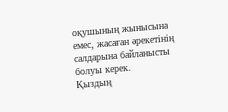оқушының жынысына емес, жасаған әрекетінің салдарына байланысты болуы керек.
Қыздың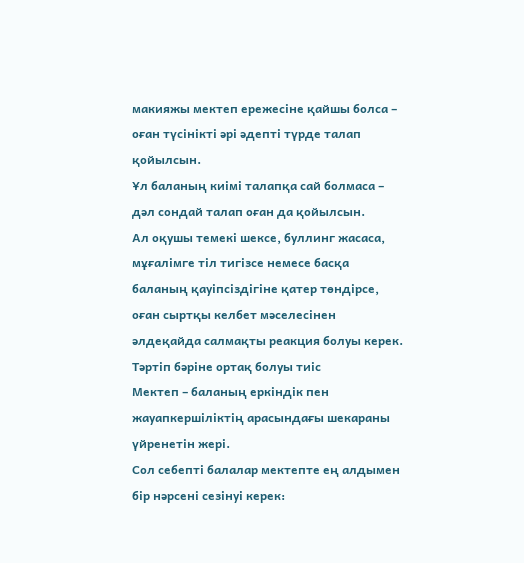макияжы мектеп ережесіне қайшы болса – оған түсінікті әрі әдепті түрде талап қойылсын.
Ұл баланың киімі талапқа сай болмаса – дәл сондай талап оған да қойылсын.
Ал оқушы темекі шексе, буллинг жасаса, мұғалімге тіл тигізсе немесе басқа баланың қауіпсіздігіне қатер төндірсе, оған сыртқы келбет мәселесінен әлдеқайда салмақты реакция болуы керек.
Тәртіп бәріне ортақ болуы тиіс
Мектеп – баланың еркіндік пен жауапкершіліктің арасындағы шекараны үйренетін жері.
Сол себепті балалар мектепте ең алдымен бір нәрсені сезінуі керек: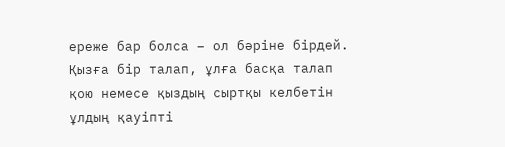ереже бар болса – ол бәріне бірдей.
Қызға бір талап, ұлға басқа талап қою немесе қыздың сыртқы келбетін ұлдың қауіпті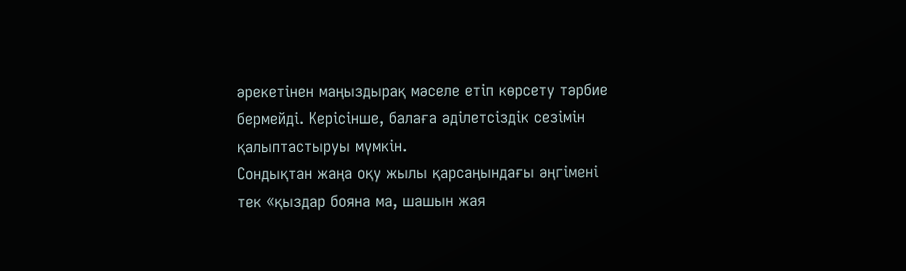әрекетінен маңыздырақ мәселе етіп көрсету тәрбие бермейді. Керісінше, балаға әділетсіздік сезімін қалыптастыруы мүмкін.
Сондықтан жаңа оқу жылы қарсаңындағы әңгімені тек «қыздар бояна ма, шашын жая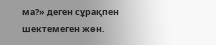ма?» деген сұрақпен шектемеген жөн.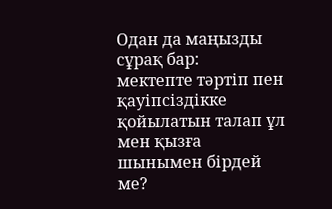Одан да маңызды сұрақ бар:
мектепте тәртіп пен қауіпсіздікке қойылатын талап ұл мен қызға шынымен бірдей ме?